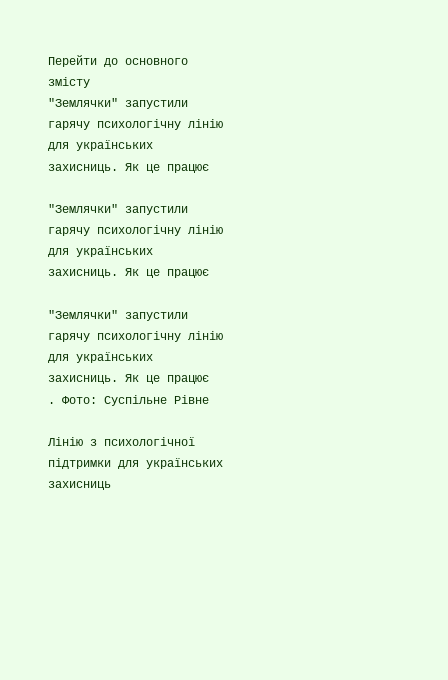Перейти до основного змісту
"Землячки" запустили гарячу психологічну лінію для українських захисниць. Як це працює

"Землячки" запустили гарячу психологічну лінію для українських захисниць. Як це працює

"Землячки" запустили гарячу психологічну лінію для українських захисниць. Як це працює
. Фото: Суспільне Рівне

Лінію з психологічної підтримки для українських захисниць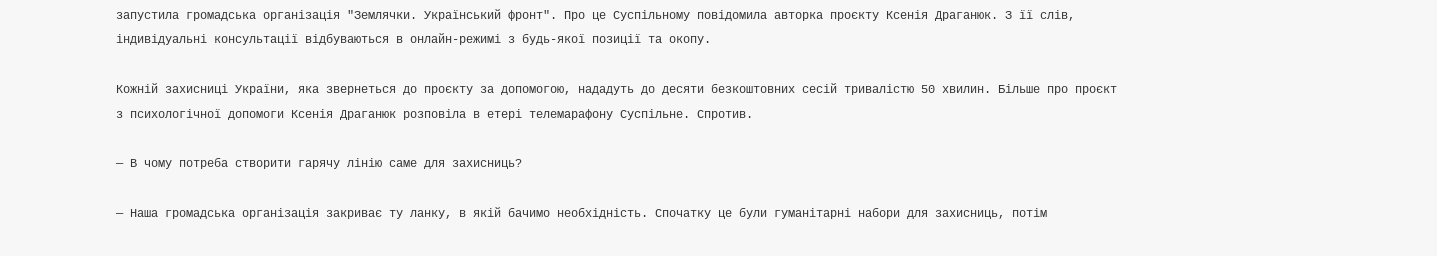запустила громадська організація "Землячки. Український фронт". Про це Суспільному повідомила авторка проєкту Ксенія Драганюк. З її слів, індивідуальні консультації відбуваються в онлайн-режимі з будь-якої позиції та окопу.

Кожній захисниці України, яка звернеться до проєкту за допомогою, нададуть до десяти безкоштовних сесій тривалістю 50 хвилин. Більше про проєкт з психологічної допомоги Ксенія Драганюк розповіла в етері телемарафону Суспільне. Спротив.

— В чому потреба створити гарячу лінію саме для захисниць?

— Наша громадська організація закриває ту ланку, в якій бачимо необхідність. Спочатку це були гуманітарні набори для захисниць, потім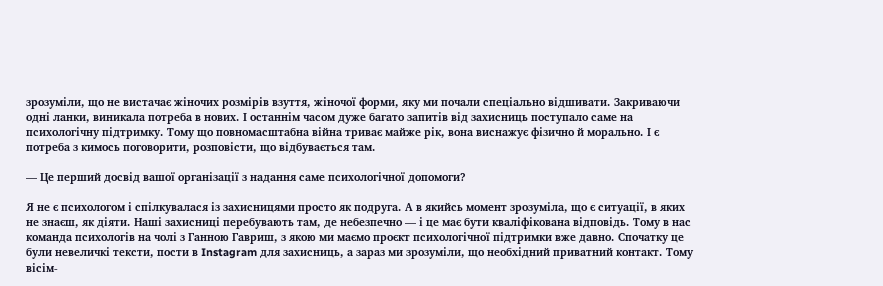зрозуміли, що не вистачає жіночих розмірів взуття, жіночої форми, яку ми почали спеціально відшивати. Закриваючи одні ланки, виникала потреба в нових. І останнім часом дуже багато запитів від захисниць поступало саме на психологічну підтримку. Тому що повномасштабна війна триває майже рік, вона виснажує фізично й морально. І є потреба з кимось поговорити, розповісти, що відбувається там.

— Це перший досвід вашої організації з надання саме психологічної допомоги?

Я не є психологом і спілкувалася із захисницями просто як подруга. А в якийсь момент зрозуміла, що є ситуації, в яких не знаєш, як діяти. Наші захисниці перебувають там, де небезпечно — і це має бути кваліфікована відповідь. Тому в нас команда психологів на чолі з Ганною Гавриш, з якою ми маємо проєкт психологічної підтримки вже давно. Спочатку це були невеличкі тексти, пости в Instagram для захисниць, а зараз ми зрозуміли, що необхідний приватний контакт. Тому вісім-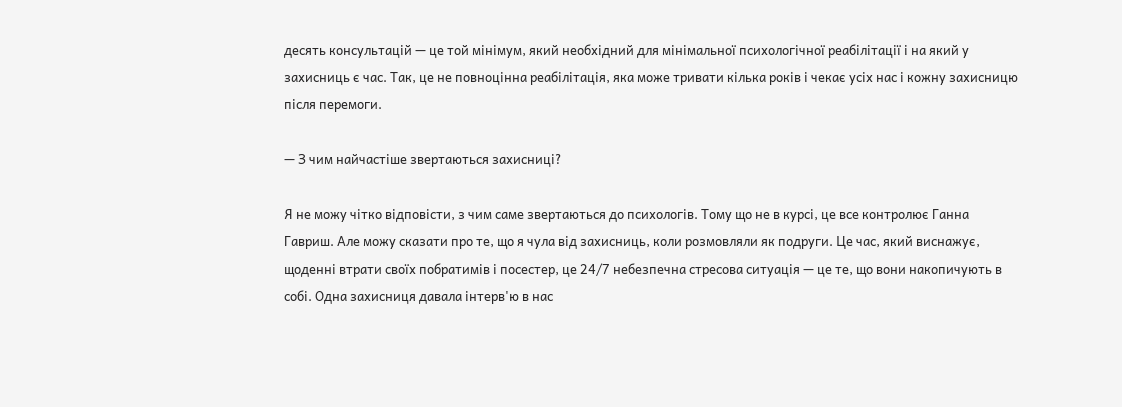десять консультацій — це той мінімум, який необхідний для мінімальної психологічної реабілітації і на який у захисниць є час. Так, це не повноцінна реабілітація, яка може тривати кілька років і чекає усіх нас і кожну захисницю після перемоги.

— З чим найчастіше звертаються захисниці?

Я не можу чітко відповісти, з чим саме звертаються до психологів. Тому що не в курсі, це все контролює Ганна Гавриш. Але можу сказати про те, що я чула від захисниць, коли розмовляли як подруги. Це час, який виснажує, щоденні втрати своїх побратимів і посестер, це 24/7 небезпечна стресова ситуація — це те, що вони накопичують в собі. Одна захисниця давала інтерв'ю в нас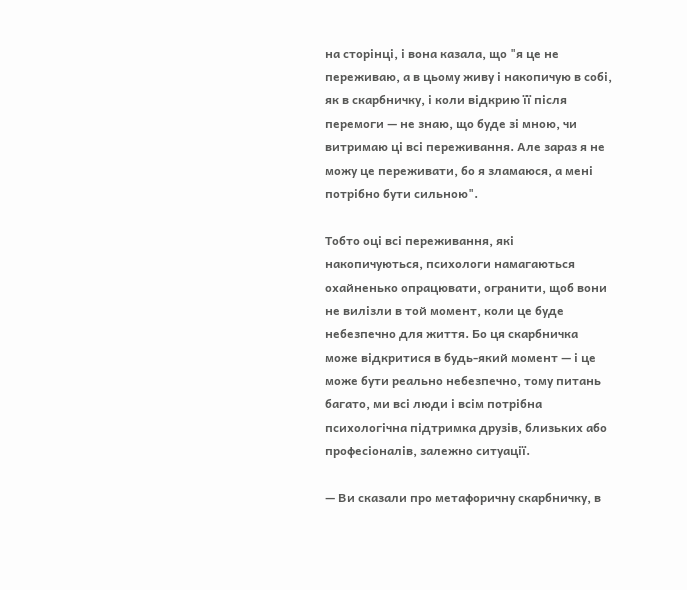на сторінці, і вона казала, що "я це не переживаю, а в цьому живу і накопичую в собі, як в скарбничку, і коли відкрию її після перемоги — не знаю, що буде зі мною, чи витримаю ці всі переживання. Але зараз я не можу це переживати, бо я зламаюся, а мені потрібно бути сильною".

Тобто оці всі переживання, які накопичуються, психологи намагаються охайненько опрацювати, огранити, щоб вони не вилізли в той момент, коли це буде небезпечно для життя. Бо ця скарбничка може відкритися в будь-який момент — і це може бути реально небезпечно, тому питань багато, ми всі люди і всім потрібна психологічна підтримка друзів, близьких або професіоналів, залежно ситуації.

— Ви сказали про метафоричну скарбничку, в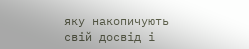яку накопичують свій досвід і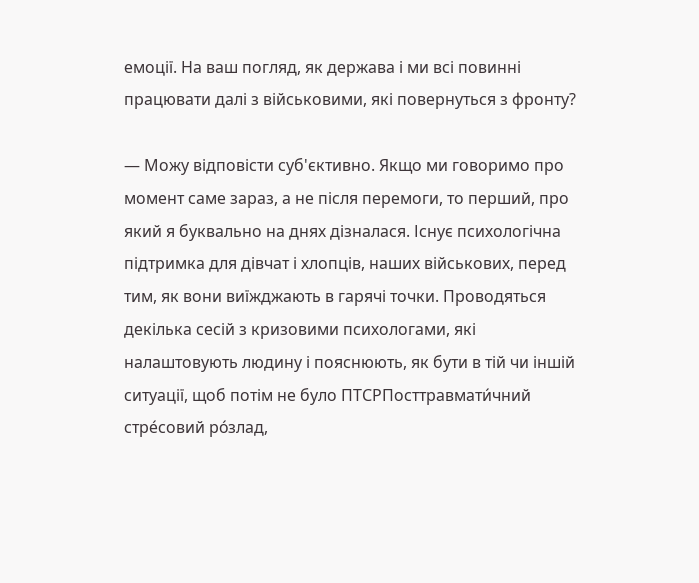емоції. На ваш погляд, як держава і ми всі повинні працювати далі з військовими, які повернуться з фронту?

— Можу відповісти суб'єктивно. Якщо ми говоримо про момент саме зараз, а не після перемоги, то перший, про який я буквально на днях дізналася. Існує психологічна підтримка для дівчат і хлопців, наших військових, перед тим, як вони виїжджають в гарячі точки. Проводяться декілька сесій з кризовими психологами, які налаштовують людину і пояснюють, як бути в тій чи іншій ситуації, щоб потім не було ПТСРПосттравмати́чний стре́совий ро́злад,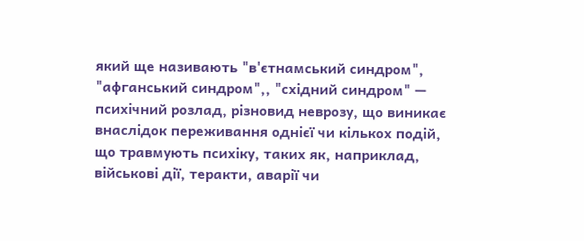який ще називають "в'єтнамський синдром", "афганський синдром",, "східний синдром" — психічний розлад, різновид неврозу, що виникає внаслідок переживання однієї чи кількох подій, що травмують психіку, таких як, наприклад, військові дії, теракти, аварії чи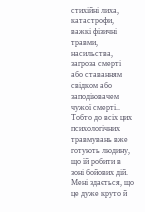стихійні лиха, катастрофи, важкі фізичні травми, насильства, загроза смерті або ставанням свідком або заподіювачем чужої смерті.. Тобто до всіх цих психологічних травмувань вже готують людину, що їй робити в зоні бойових дій. Мені здається, що це дуже круто й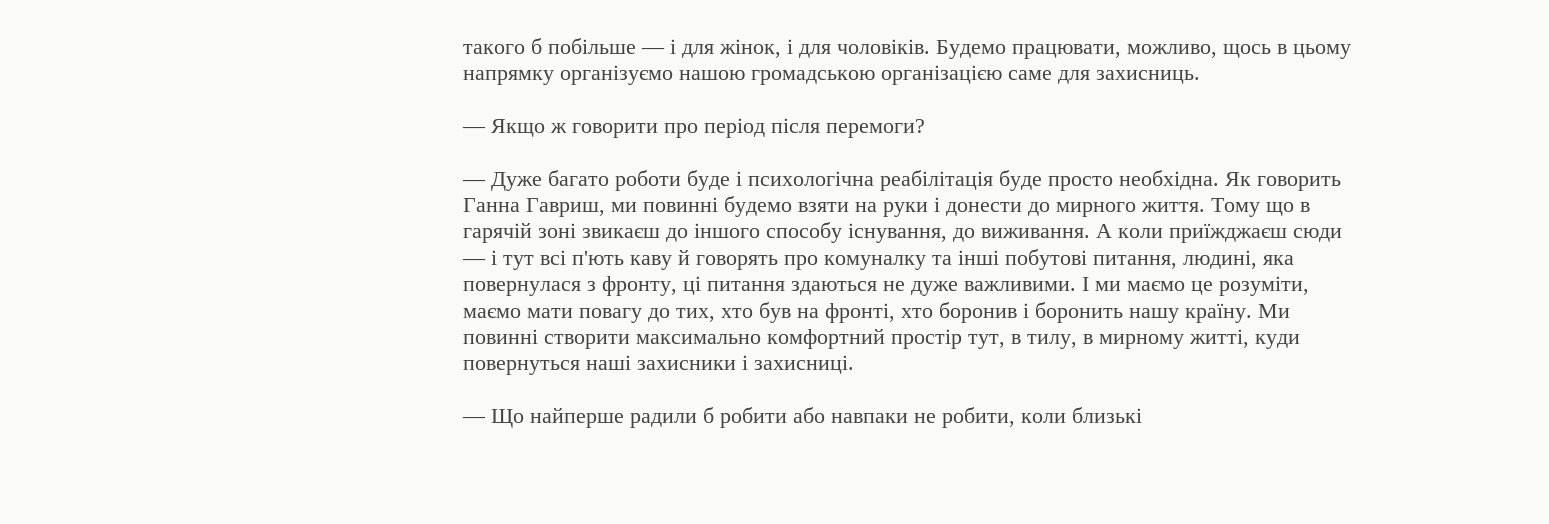такого б побільше — і для жінок, і для чоловіків. Будемо працювати, можливо, щось в цьому напрямку організуємо нашою громадською організацією саме для захисниць.

— Якщо ж говорити про період після перемоги?

— Дуже багато роботи буде і психологічна реабілітація буде просто необхідна. Як говорить Ганна Гавриш, ми повинні будемо взяти на руки і донести до мирного життя. Тому що в гарячій зоні звикаєш до іншого способу існування, до виживання. А коли приїжджаєш сюди — і тут всі п'ють каву й говорять про комуналку та інші побутові питання, людині, яка повернулася з фронту, ці питання здаються не дуже важливими. І ми маємо це розуміти, маємо мати повагу до тих, хто був на фронті, хто боронив і боронить нашу країну. Ми повинні створити максимально комфортний простір тут, в тилу, в мирному житті, куди повернуться наші захисники і захисниці.

— Що найперше радили б робити або навпаки не робити, коли близькі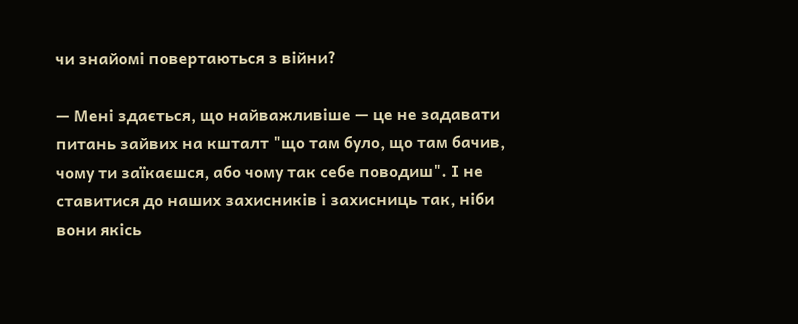чи знайомі повертаються з війни?

— Мені здається, що найважливіше — це не задавати питань зайвих на кшталт "що там було, що там бачив, чому ти заїкаєшся, або чому так себе поводиш". І не ставитися до наших захисників і захисниць так, ніби вони якісь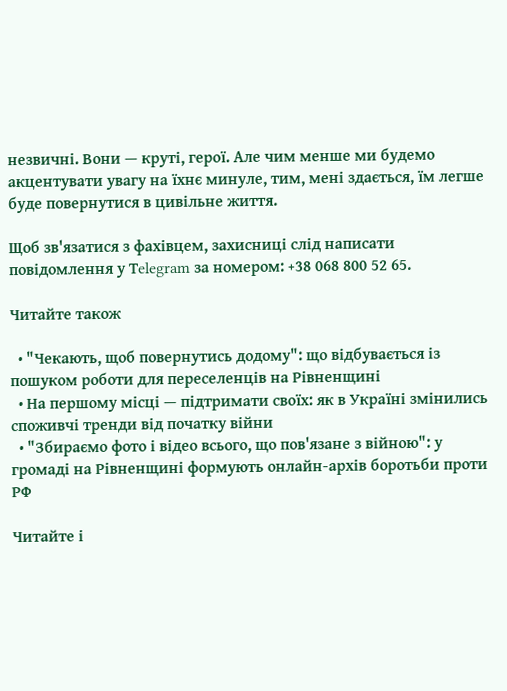незвичні. Вони — круті, герої. Але чим менше ми будемо акцентувати увагу на їхнє минуле, тим, мені здається, їм легше буде повернутися в цивільне життя.

Щоб зв'язатися з фахівцем, захисниці слід написати повідомлення у Тelegram за номером: +38 068 800 52 65.

Читайте також

  • "Чекають, щоб повернутись додому": що відбувається із пошуком роботи для переселенців на Рівненщині
  • На першому місці — підтримати своїх: як в Україні змінились споживчі тренди від початку війни
  • "Збираємо фото і відео всього, що пов'язане з війною": у громаді на Рівненщині формують онлайн-архів боротьби проти РФ

Читайте і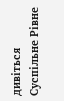дивіться Суспільне Рівне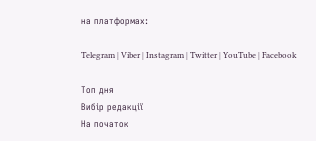на платформах:

Telegram | Viber | Instagram | Twitter | YouTube | Facebook

Топ дня
Вибір редакції
На початок